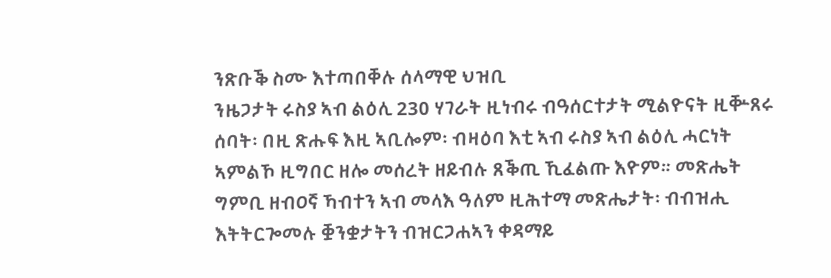ንጽቡቕ ስሙ እተጣበቐሉ ሰላማዊ ህዝቢ
ንዜጋታት ሩስያ ኣብ ልዕሊ 230 ሃገራት ዚነብሩ ብዓሰርተታት ሚልዮናት ዚቝጸሩ ሰባት፡ በዚ ጽሑፍ እዚ ኣቢሎም፡ ብዛዕባ እቲ ኣብ ሩስያ ኣብ ልዕሊ ሓርነት ኣምልኾ ዚግበር ዘሎ መሰረት ዘይብሉ ጸቕጢ ኺፈልጡ እዮም። መጽሔት ግምቢ ዘብዐኛ ኻብተን ኣብ መላእ ዓለም ዚሕተማ መጽሔታት፡ ብብዝሒ እትትርጐመሉ ቛንቋታትን ብዝርጋሐኣን ቀዳማይ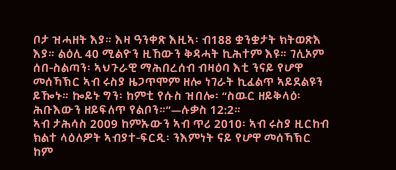ቦታ ዝሓዘት እያ። እዛ ዓንቀጽ እዚኣ፡ ብ188 ቋንቋታት ክትወጽእ እያ። ልዕሊ 40 ሚልዮን ዚኸውን ቅዳሓት ኪሕተም እዩ። ገሊኦም ሰበ-ስልጣን፡ ኣህጉራዊ ማሕበረሰብ ብዛዕባ እቲ ንናይ የሆዋ መሰኻኽር ኣብ ሩስያ ዜጋጥሞም ዘሎ ነገራት ኪፈልጥ ኣይደልዩን ይዀኑ። ኰይኑ ግን፡ ከምቲ የሱስ ዝበሎ፡ “ስዉር ዘይቅላዕ፡ ሕቡእውን ዘይፍለጥ የልቦን።”—ሉቃስ 12:2።
ኣብ ታሕሳስ 2009 ከምኡውን ኣብ ጥሪ 2010፡ ኣብ ሩስያ ዚርከብ ክልተ ላዕለዎት ኣብያተ-ፍርዲ፡ ንእምነት ናይ የሆዋ መሰኻኽር ከም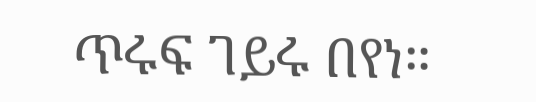ጥሩፍ ገይሩ በየነ።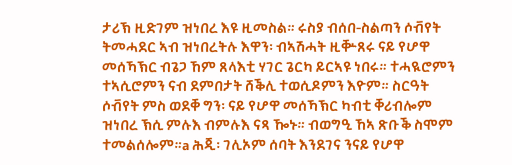ታሪኽ ዚድገም ዝነበረ እዩ ዚመስል። ሩስያ ብሰበ-ስልጣን ሶቭየት ትመሓደር ኣብ ዝነበረትሉ እዋን፡ ብኣሽሓት ዚቝጸሩ ናይ የሆዋ መሰኻኽር ብጌጋ ኸም ጸላእቲ ሃገር ጌርካ ይርኣዩ ነበሩ። ተሓዪሮምን ተኣሲሮምን ናብ ደምበታት ሸቕሊ ተወሲዶምን እዮም። ስርዓት ሶቭየት ምስ ወደቐ ግን፡ ናይ የሆዋ መሰኻኽር ካብቲ ቐሪብሎም ዝነበረ ኽሲ ምሉእ ብምሉእ ናጻ ዀኑ። ብወግዒ ኸኣ ጽቡቕ ስሞም ተመልሰሎም።a ሕጂ፡ ገሊኦም ሰባት እንደገና ንናይ የሆዋ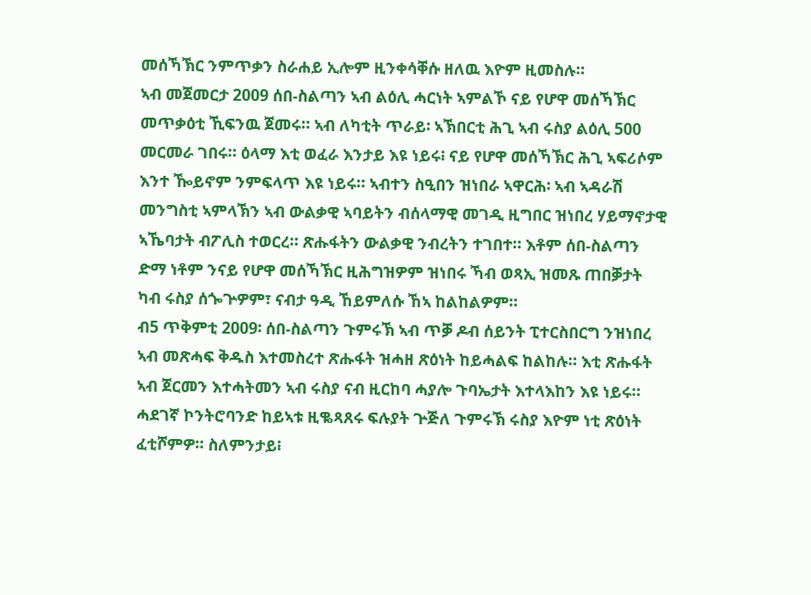መሰኻኽር ንምጥቃን ስራሐይ ኢሎም ዚንቀሳቐሱ ዘለዉ እዮም ዚመስሉ።
ኣብ መጀመርታ 2009 ሰበ-ስልጣን ኣብ ልዕሊ ሓርነት ኣምልኾ ናይ የሆዋ መሰኻኽር መጥቃዕቲ ኺፍንዉ ጀመሩ። ኣብ ለካቲት ጥራይ፡ ኣኽበርቲ ሕጊ ኣብ ሩስያ ልዕሊ 500 መርመራ ገበሩ። ዕላማ እቲ ወፈራ እንታይ እዩ ነይሩ፧ ናይ የሆዋ መሰኻኽር ሕጊ ኣፍሪሶም እንተ ዀይኖም ንምፍላጥ እዩ ነይሩ። ኣብተን ስዒበን ዝነበራ ኣዋርሕ፡ ኣብ ኣዳራሽ መንግስቲ ኣምላኽን ኣብ ውልቃዊ ኣባይትን ብሰላማዊ መገዲ ዚግበር ዝነበረ ሃይማኖታዊ ኣኼባታት ብፖሊስ ተወርረ። ጽሑፋትን ውልቃዊ ንብረትን ተገበተ። እቶም ሰበ-ስልጣን ድማ ነቶም ንናይ የሆዋ መሰኻኽር ዚሕግዝዎም ዝነበሩ ኻብ ወጻኢ ዝመጹ ጠበቓታት ካብ ሩስያ ሰጐጕዎም፣ ናብታ ዓዲ ኸይምለሱ ኸኣ ከልከልዎም።
ብ5 ጥቅምቲ 2009፡ ሰበ-ስልጣን ጉምሩኽ ኣብ ጥቓ ዶብ ሰይንት ፒተርስበርግ ንዝነበረ ኣብ መጽሓፍ ቅዱስ እተመስረተ ጽሑፋት ዝሓዘ ጽዕነት ከይሓልፍ ከልከሉ። እቲ ጽሑፋት ኣብ ጀርመን እተሓትመን ኣብ ሩስያ ናብ ዚርከባ ሓያሎ ጉባኤታት እተላእከን እዩ ነይሩ። ሓደገኛ ኮንትሮባንድ ከይኣቱ ዚቈጻጸሩ ፍሉያት ጕጅለ ጉምሩኽ ሩስያ እዮም ነቲ ጽዕነት ፈቲሾምዎ። ስለምንታይ፧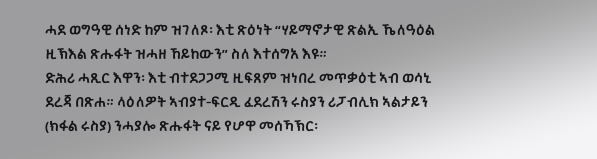ሓደ ወግዓዊ ሰነድ ከም ዝገለጾ፡ እቲ ጽዕነት “ሃይማኖታዊ ጽልኢ ኼለዓዕል ዚኽእል ጽሑፋት ዝሓዘ ኸይከውን” ስለ እተሰግአ እዩ።
ድሕሪ ሓጺር እዋን፡ እቲ ብተደጋጋሚ ዚፍጸም ዝነበረ መጥቃዕቲ ኣብ ወሳኒ ደረጃ በጽሐ። ላዕለዎት ኣብያተ-ፍርዲ ፈደረሽን ሩስያን ሪፓብሊክ ኣልታይን (ክፋል ሩስያ) ንሓያሎ ጽሑፋት ናይ የሆዋ መሰኻኽር፡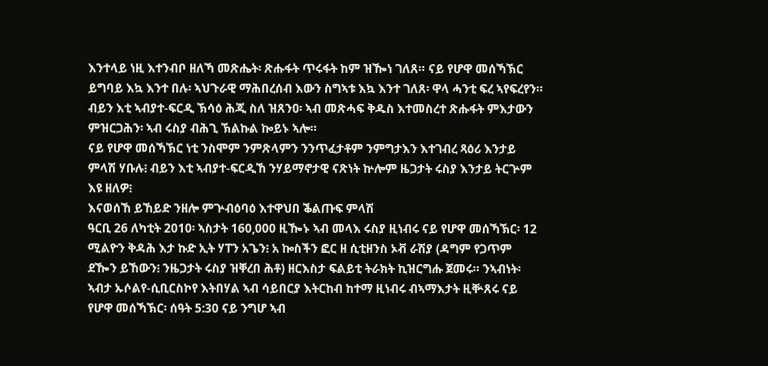እንተላይ ነዚ እተንብቦ ዘለኻ መጽሔት፡ ጽሑፋት ጥሩፋት ከም ዝዀነ ገለጸ። ናይ የሆዋ መሰኻኽር ይግባይ እኳ እንተ በሉ፡ ኣህጉራዊ ማሕበረሰብ እውን ስግኣቱ እኳ እንተ ገለጸ፡ ዋላ ሓንቲ ፍረ ኣየፍረየን። ብይን እቲ ኣብያተ-ፍርዲ ኽሳዕ ሕጂ ስለ ዝጸንዐ፡ ኣብ መጽሓፍ ቅዱስ እተመስረተ ጽሑፋት ምእታውን ምዝርጋሕን፡ ኣብ ሩስያ ብሕጊ ኽልኩል ኰይኑ ኣሎ።
ናይ የሆዋ መሰኻኽር ነቲ ንስሞም ንምጽላምን ንንጥፈታቶም ንምግታእን እተገብረ ጻዕሪ እንታይ ምላሽ ሃቡሉ፧ ብይን እቲ ኣብያተ-ፍርዲኸ ንሃይማኖታዊ ናጽነት ኵሎም ዜጋታት ሩስያ እንታይ ትርጕም እዩ ዘለዎ፧
እናወሰኸ ይኸይድ ንዘሎ ምጕብዕባዕ እተዋህበ ቕልጡፍ ምላሽ
ዓርቢ 26 ለካቲት 2010፡ ኣስታት 160,000 ዚዀኑ ኣብ መላእ ሩስያ ዚነብሩ ናይ የሆዋ መሰኻኽር፡ 12 ሚልዮን ቅዳሕ እታ ኩድ ኢት ሃፐን አጌን፧ አ ኰስችን ፎር ዘ ሲቲዘንስ ኦቭ ራሽያ (ዳግም የጋጥም ደዀን ይኸውን፧ ንዜጋታት ሩስያ ዝቐረበ ሕቶ) ዘርእስታ ፍልይቲ ትራክት ኪዝርግሑ ጀመሩ። ንኣብነት፡ ኣብታ ኡሶልየ-ሲቢርስኮየ እትበሃል ኣብ ሳይበርያ እትርከብ ከተማ ዚነብሩ ብኣማእታት ዚቝጸሩ ናይ የሆዋ መሰኻኽር፡ ሰዓት 5:30 ናይ ንግሆ ኣብ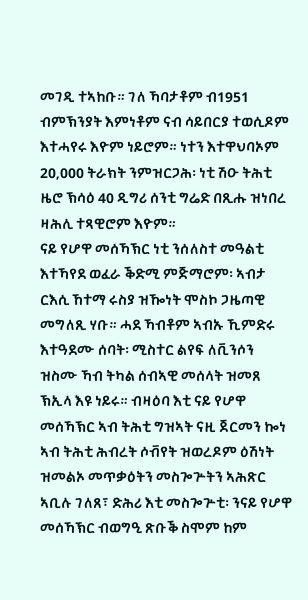መገዲ ተኣከቡ። ገለ ኻባታቶም ብ1951 ብምኽንያት እምነቶም ናብ ሳይበርያ ተወሲዶም እተሓየሩ እዮም ነይሮም። ነተን እተዋህባኦም 20,000 ትራክት ንምዝርጋሕ፡ ነቲ ሽዑ ትሕቲ ዜሮ ኽሳዕ 40 ዲግሪ ሰንቲ ግሬድ በጺሑ ዝነበረ ዛሕሊ ተጻዊሮም እዮም።
ናይ የሆዋ መሰኻኽር ነቲ ንሰለስተ መዓልቲ እተኻየደ ወፈራ ቕድሚ ምጅማሮም፡ ኣብታ ርእሲ ኸተማ ሩስያ ዝዀነት ሞስኮ ጋዜጣዊ መግለጺ ሃቡ። ሓደ ኻብቶም ኣብኡ ኺምድሩ እተዓደሙ ሰባት፡ ሚስተር ልየፍ ለቪንሶን ዝስሙ ኻብ ትካል ሰብኣዊ መሰላት ዝመጸ ኽኢላ እዩ ነይሩ። ብዛዕባ እቲ ናይ የሆዋ መሰኻኽር ኣብ ትሕቲ ግዝኣት ናዚ ጀርመን ኰነ ኣብ ትሕቲ ሕብረት ሶቭየት ዝወረዶም ዕሽነት ዝመልኦ መጥቃዕትን መስጐጕትን ኣሕጽር ኣቢሉ ገለጸ፣ ድሕሪ እቲ መስጐጕቲ፡ ንናይ የሆዋ መሰኻኽር ብወግዒ ጽቡቕ ስሞም ከም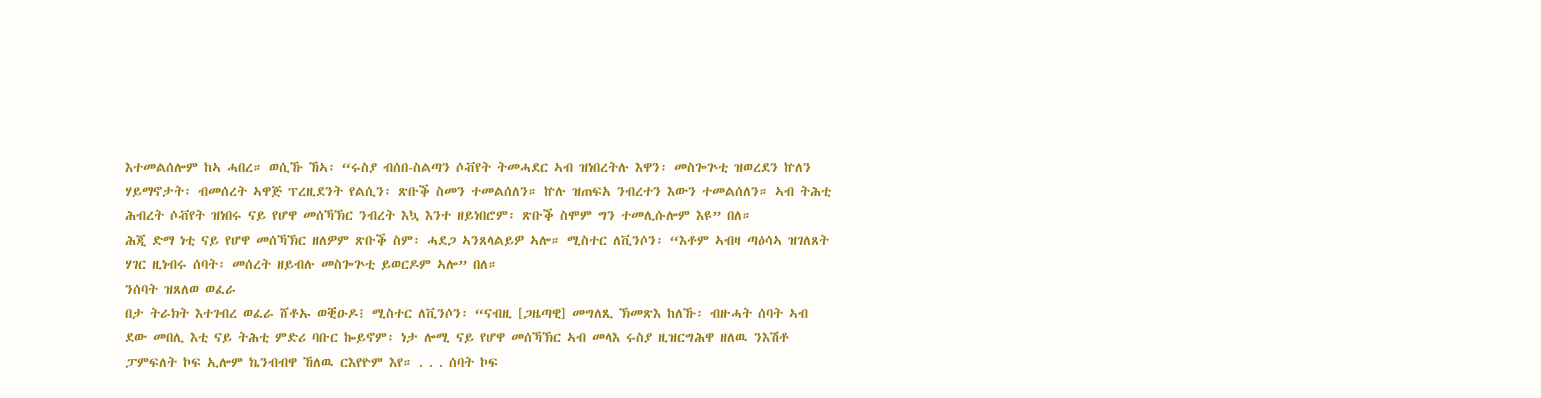እተመልሰሎም ከኣ ሓበረ። ወሲኹ ኸኣ፡ “ሩስያ ብሰበ-ስልጣን ሶቭየት ትመሓደር ኣብ ዝነበረትሉ እዋን፡ መስጐጕቲ ዝወረደን ኵለን ሃይማኖታት፡ ብመሰረት ኣዋጅ ፕረዚደንት የልሲን፡ ጽቡቕ ስመን ተመልሰለን። ኵሉ ዝጠፍአ ንብረተን እውን ተመልሰለን። ኣብ ትሕቲ ሕብረት ሶቭየት ዝነበሩ ናይ የሆዋ መሰኻኽር ንብረት እኳ እንተ ዘይነበሮም፡ ጽቡቕ ስሞም ግን ተመሊሱሎም እዩ” በለ።
ሕጂ ድማ ነቲ ናይ የሆዋ መሰኻኽር ዘለዎም ጽቡቕ ስም፡ ሓደጋ ኣንጸላልይዎ ኣሎ። ሚስተር ለቪንሶን፡ “እቶም ኣብዛ ጣዕሳኣ ዝገለጸት ሃገር ዚነብሩ ሰባት፡ መሰረት ዘይብሉ መስጐጕቲ ይወርዶም ኣሎ” በለ።
ንሰባት ዝጸለወ ወፈራ
በታ ትራክት እተገብረ ወፈራ ሸቶኡ ወቒዑዶ፧ ሚስተር ለቪንሶን፡ “ናብዚ [ጋዜጣዊ] መግለጺ ኽመጽእ ከለኹ፡ ብዙሓት ሰባት ኣብ ደው መበሊ እቲ ናይ ትሕቲ ምድሪ ባቡር ኰይኖም፡ ነታ ሎሚ ናይ የሆዋ መሰኻኽር ኣብ መላእ ሩስያ ዚዝርግሕዋ ዘለዉ ንእሽቶ ፓምፍለት ኮፍ ኢሎም ኬንብብዋ ኸለዉ ርእየዮም እየ። . . . ሰባት ኮፍ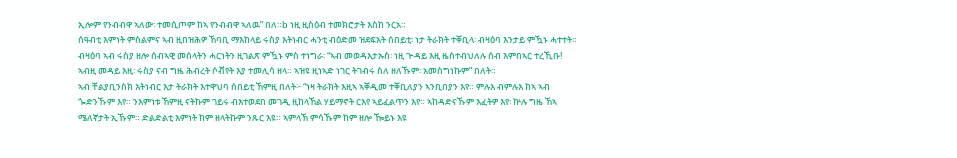ኢሎም የንብብዋ ኣለው፡ ተመሲጦም ከኣ የንብብዋ ኣለዉ” በለ።b ነዚ ዚስዕብ ተመክሮታት እስከ ንርአ።
ሰዓብቲ እምነት ምስልምና ኣብ ዚበዝሕዎ ኸባቢ ማእከላይ ሩስያ እትነብር ሓንቲ ብዕድመ ዝደፍአት ሰበይቲ፡ ነታ ትራክት ተቐቢላ፡ ብዛዕባ እንታይ ምዃኑ ሓተተት። ብዛዕባ ኣብ ሩስያ ዘሎ ሰብኣዊ መሰላትን ሓርነትን ዚገልጽ ምዃኑ ምስ ተነግራ፡ “ኣብ መወዳእታኡስ፡ ነዚ ጕዳይ እዚ ዜስተብህለሉ ሰብ እምበኣር ተረኺቡ! ኣብዚ መዳይ እዚ፡ ሩስያ ናብ ግዜ ሕብረት ሶቭየት እያ ተመሊሳ ዘላ። ኣዝዩ ዚነኣድ ነገር ትገብሩ ስለ ዘለኹም፡ አመስግነኩም” በለት።
ኣብ ቸልያቢንስክ እትነብር እታ ትራክት እተዋህባ ሰበይቲ ኸምዚ በለት፦ “ነዛ ትራክት እዚኣ ኣቐዲመ ተቐቢለያን ኣንቢበያን እየ። ምሉእ ብምሉእ ከኣ ኣብ ጐድንኹም እየ። ንእምነቱ ኸምዚ ናትኩም ገይሩ ብእተወደበ መገዲ ዚከላኸል ሃይማኖት ርእየ ኣይፈልጥን እየ። ኣከዳድናኹም እፈትዎ እየ፡ ኵሉ ግዜ ኸኣ ሜለኛታት ኢኹም። ድልድልቲ እምነት ከም ዘላትኩም ንጹር እዩ። ኣምላኽ ምሳኹም ከም ዘሎ ዀይኑ እዩ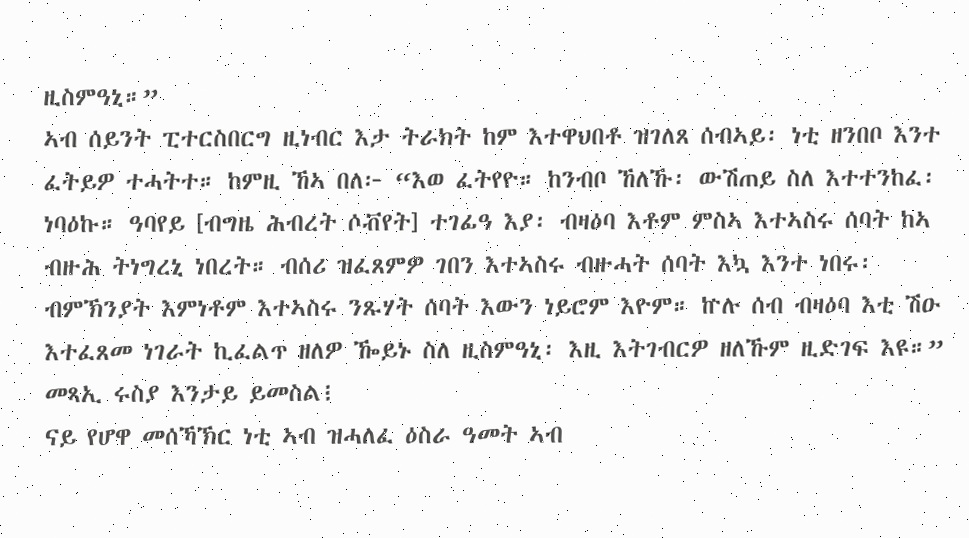ዚስምዓኒ።”
ኣብ ሰይንት ፒተርስበርግ ዚነብር እታ ትራክት ከም እተዋህበቶ ዝገለጸ ሰብኣይ፡ ነቲ ዘንበቦ እንተ ፈትይዎ ተሓትተ። ከምዚ ኸኣ በለ፦ “እወ ፈትየዮ። ከንብቦ ኸለኹ፡ ውሽጠይ ስለ እተተንከፈ፡ ነባዕኩ። ዓባየይ [ብግዜ ሕብረት ሶቭየት] ተገፊዓ እያ፡ ብዛዕባ እቶም ምስኣ እተኣስሩ ሰባት ከኣ ብዙሕ ትነግረኒ ነበረት። ብሰሪ ዝፈጸምዎ ገበን እተኣስሩ ብዙሓት ሰባት እኳ እንተ ነበሩ፡ ብምኽንያት እምነቶም እተኣስሩ ንጹሃት ሰባት እውን ነይሮም እዮም። ኵሉ ሰብ ብዛዕባ እቲ ሽዑ እተፈጸመ ነገራት ኪፈልጥ ዘለዎ ዀይኑ ስለ ዚስምዓኒ፡ እዚ እትገብርዎ ዘለኹም ዚድገፍ እዩ።”
መጻኢ ሩስያ እንታይ ይመስል፧
ናይ የሆዋ መሰኻኽር ነቲ ኣብ ዝሓለፈ ዕስራ ዓመት ኣብ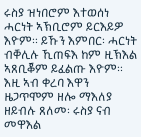ሩስያ ዝነበሮም እተወሰነ ሓርነት ኣኽቢሮም ይርእይዎ እዮም። ይኹን እምበር፡ ሓርነት ብቐሊሉ ኺጠፍእ ከም ዚኽእል ኣጸቢቖም ይፈልጡ እዮም። እዚ ኣብ ቀረባ እዋን ዜጋጥሞም ዘሎ ማእለያ ዘይብሉ ጸለመ፡ ሩስያ ናብ መዋእል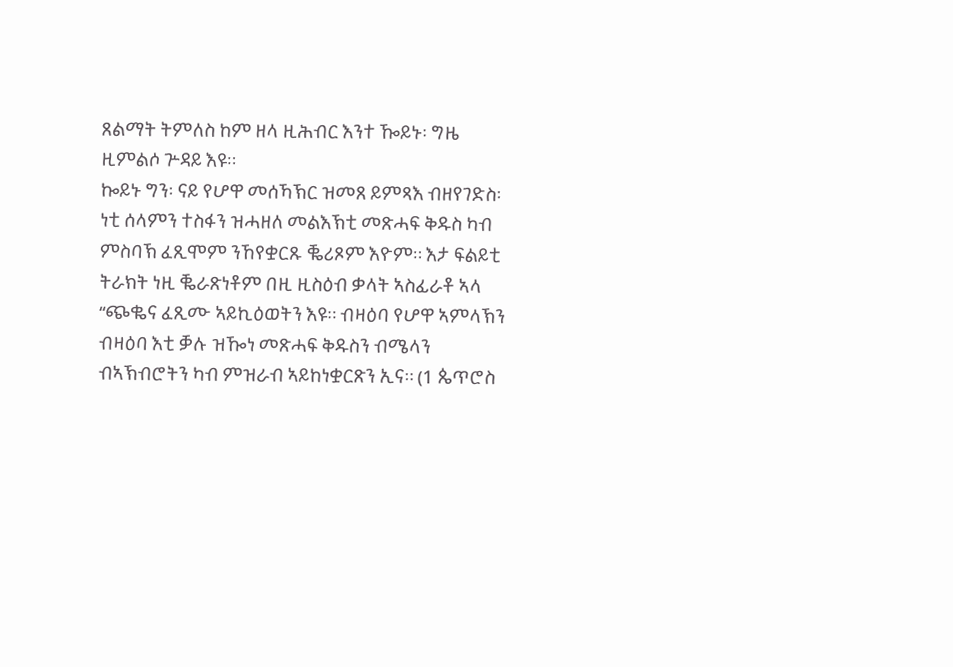ጸልማት ትምለስ ከም ዘላ ዚሕብር እንተ ዀይኑ፡ ግዜ ዚምልሶ ጕዳይ እዩ።
ኰይኑ ግን፡ ናይ የሆዋ መሰኻኽር ዝመጸ ይምጻእ ብዘየገድስ፡ ነቲ ሰላምን ተስፋን ዝሓዘለ መልእኽቲ መጽሓፍ ቅዱስ ካብ ምስባኽ ፈጺሞም ንኸየቋርጹ ቘሪጾም እዮም። እታ ፍልይቲ ትራክት ነዚ ቘራጽነቶም በዚ ዚስዕብ ቃላት ኣስፊራቶ ኣላ “ጭቈና ፈጺሙ ኣይኪዕወትን እዩ። ብዛዕባ የሆዋ ኣምላኽን ብዛዕባ እቲ ቓሉ ዝዀነ መጽሓፍ ቅዱስን ብሜላን ብኣኽብሮትን ካብ ምዝራብ ኣይከነቋርጽን ኢና። (1 ጴጥሮስ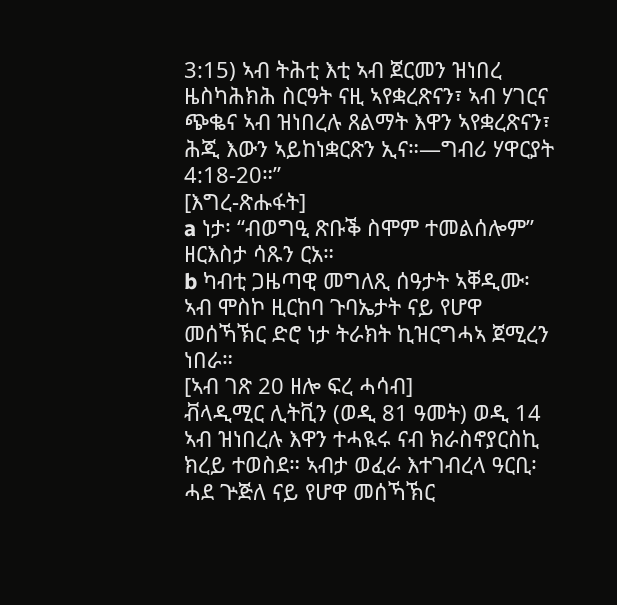3:15) ኣብ ትሕቲ እቲ ኣብ ጀርመን ዝነበረ ዜስካሕክሕ ስርዓት ናዚ ኣየቋረጽናን፣ ኣብ ሃገርና ጭቈና ኣብ ዝነበረሉ ጸልማት እዋን ኣየቋረጽናን፣ ሕጂ እውን ኣይከነቋርጽን ኢና።—ግብሪ ሃዋርያት 4:18-20።”
[እግረ-ጽሑፋት]
a ነታ፡ “ብወግዒ ጽቡቕ ስሞም ተመልሰሎም” ዘርእስታ ሳጹን ርአ።
b ካብቲ ጋዜጣዊ መግለጺ ሰዓታት ኣቐዲሙ፡ ኣብ ሞስኮ ዚርከባ ጉባኤታት ናይ የሆዋ መሰኻኽር ድሮ ነታ ትራክት ኪዝርግሓኣ ጀሚረን ነበራ።
[ኣብ ገጽ 20 ዘሎ ፍረ ሓሳብ]
ቭላዲሚር ሊትቪን (ወዲ 81 ዓመት) ወዲ 14 ኣብ ዝነበረሉ እዋን ተሓዪሩ ናብ ክራስኖያርስኪ ክረይ ተወስደ። ኣብታ ወፈራ እተገብረላ ዓርቢ፡ ሓደ ጕጅለ ናይ የሆዋ መሰኻኽር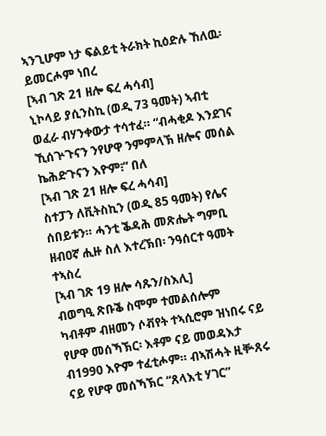ኣንጊሆም ነታ ፍልይቲ ትራክት ኪዕድሉ ኸለዉ፡ ይመርሖም ነበረ
[ኣብ ገጽ 21 ዘሎ ፍረ ሓሳብ]
ኒኮላይ ያሲንስኪ (ወዲ 73 ዓመት) ኣብቲ ወፈራ ብሃንቀውታ ተሳተፈ። “ብሓቂዶ እንደገና ኺሰጕጉናን ንየሆዋ ንምምላኽ ዘሎና መሰል ኬሕድጉናን እዮም፧” በለ
[ኣብ ገጽ 21 ዘሎ ፍረ ሓሳብ]
ስተፓን ለቪትስኪን (ወዲ 85 ዓመት) የሌና ሰበይቱን። ሓንቲ ቕዳሕ መጽሔት ግምቢ ዘብዐኛ ሒዙ ስለ እተረኽበ፡ ንዓሰርተ ዓመት ተኣስረ
[ኣብ ገጽ 19 ዘሎ ሳጹን/ስእሊ]
ብወግዒ ጽቡቕ ስሞም ተመልሰሎም
ካብቶም ብዘመን ሶቭየት ተኣሲሮም ዝነበሩ ናይ የሆዋ መሰኻኽር፡ እቶም ናይ መወዳእታ ብ1990 እዮም ተፈቲሖም። ብኣሽሓት ዚቝጸሩ ናይ የሆዋ መሰኻኽር “ጸላእቲ ሃገር”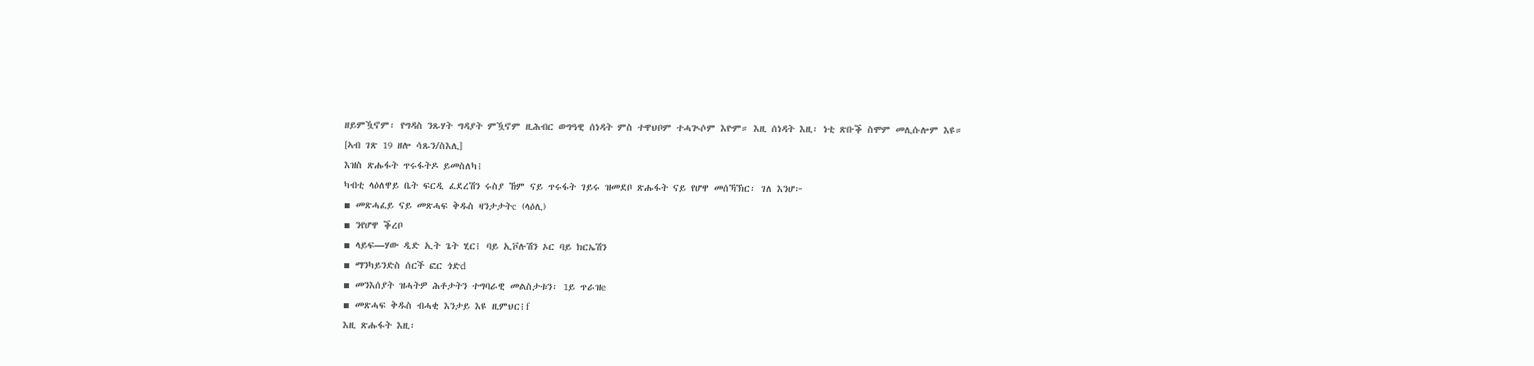ዘይምዃኖም፡ የግዳስ ንጹሃት ግዳያት ምዃኖም ዚሕብር ወግዓዊ ሰነዳት ምስ ተዋህቦም ተሓጒሶም እዮም። እዚ ሰነዳት እዚ፡ ነቲ ጽቡቕ ስሞም መሊሱሎም እዩ።
[ኣብ ገጽ 19 ዘሎ ሳጹን/ስእሊ]
እዝስ ጽሑፋት ጥሩፋትዶ ይመስለካ፧
ካብቲ ላዕለዋይ ቤት ፍርዲ ፈደረሽን ሩስያ ኸም ናይ ጥሩፋት ገይሩ ዝመደቦ ጽሑፋት ናይ የሆዋ መሰኻኽር፡ ገለ እንሆ፦
▪ መጽሓፈይ ናይ መጽሓፍ ቅዱስ ዛንታታትc (ላዕሊ)
▪ ንየሆዋ ቕረቦ
▪ ላይፍ—ሃው ዲድ ኢት ጌት ሂር፧ ባይ ኢቮሉሽን ኦር ባይ ክርኤሽን
▪ ማንካይንድስ ሰርች ፎር ጎድd
▪ መንእሰያት ዝሓትዎ ሕቶታትን ተግባራዊ መልስታቱን፡ 1ይ ጥራዝe
▪ መጽሓፍ ቅዱስ ብሓቂ እንታይ እዩ ዚምህር፧f
እዚ ጽሑፋት እዚ፡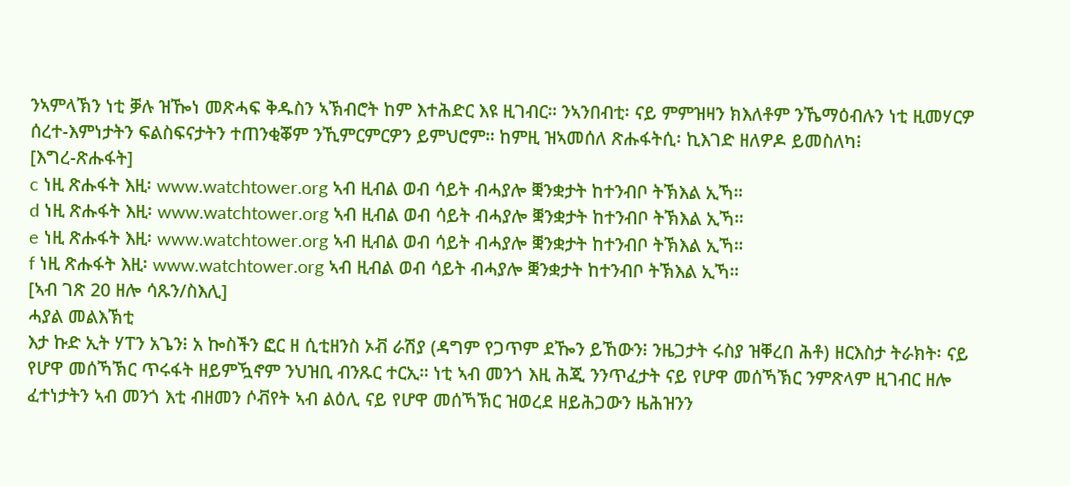ንኣምላኽን ነቲ ቓሉ ዝዀነ መጽሓፍ ቅዱስን ኣኽብሮት ከም እተሕድር እዩ ዚገብር። ንኣንበብቲ፡ ናይ ምምዝዛን ክእለቶም ንኼማዕብሉን ነቲ ዚመሃርዎ ሰረተ-እምነታትን ፍልስፍናታትን ተጠንቂቖም ንኺምርምርዎን ይምህሮም። ከምዚ ዝኣመሰለ ጽሑፋትሲ፡ ኪእገድ ዘለዎዶ ይመስለካ፧
[እግረ-ጽሑፋት]
c ነዚ ጽሑፋት እዚ፡ www.watchtower.org ኣብ ዚብል ወብ ሳይት ብሓያሎ ቛንቋታት ከተንብቦ ትኽእል ኢኻ።
d ነዚ ጽሑፋት እዚ፡ www.watchtower.org ኣብ ዚብል ወብ ሳይት ብሓያሎ ቛንቋታት ከተንብቦ ትኽእል ኢኻ።
e ነዚ ጽሑፋት እዚ፡ www.watchtower.org ኣብ ዚብል ወብ ሳይት ብሓያሎ ቛንቋታት ከተንብቦ ትኽእል ኢኻ።
f ነዚ ጽሑፋት እዚ፡ www.watchtower.org ኣብ ዚብል ወብ ሳይት ብሓያሎ ቛንቋታት ከተንብቦ ትኽእል ኢኻ።
[ኣብ ገጽ 20 ዘሎ ሳጹን/ስእሊ]
ሓያል መልእኽቲ
እታ ኩድ ኢት ሃፐን አጌን፧ አ ኰስችን ፎር ዘ ሲቲዘንስ ኦቭ ራሽያ (ዳግም የጋጥም ደዀን ይኸውን፧ ንዜጋታት ሩስያ ዝቐረበ ሕቶ) ዘርእስታ ትራክት፡ ናይ የሆዋ መሰኻኽር ጥሩፋት ዘይምዃኖም ንህዝቢ ብንጹር ተርኢ። ነቲ ኣብ መንጎ እዚ ሕጂ ንንጥፈታት ናይ የሆዋ መሰኻኽር ንምጽላም ዚገብር ዘሎ ፈተነታትን ኣብ መንጎ እቲ ብዘመን ሶቭየት ኣብ ልዕሊ ናይ የሆዋ መሰኻኽር ዝወረደ ዘይሕጋውን ዜሕዝንን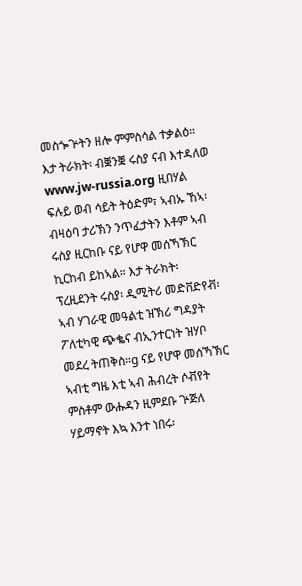መስጐጕትን ዘሎ ምምስሳል ተቃልዕ። እታ ትራክት፡ ብቛንቛ ሩስያ ናብ እተዳለወ www.jw-russia.org ዚበሃል ፍሉይ ወብ ሳይት ትዕድም፣ ኣብኡ ኸኣ፡ ብዛዕባ ታሪኽን ንጥፈታትን እቶም ኣብ ሩስያ ዚርከቡ ናይ የሆዋ መሰኻኽር ኪርከብ ይከኣል። እታ ትራክት፡ ፕረዚደንት ሩስያ፡ ዲሚትሪ መድቨድየቭ፡ ኣብ ሃገራዊ መዓልቲ ዝኽሪ ግዳያት ፖለቲካዊ ጭቈና ብኢንተርነት ዝሃቦ መደረ ትጠቅስ።g ናይ የሆዋ መሰኻኽር ኣብቲ ግዜ እቲ ኣብ ሕብረት ሶቭየት ምስቶም ውሑዳን ዚምደቡ ጕጅለ ሃይማኖት እኳ እንተ ነበሩ፡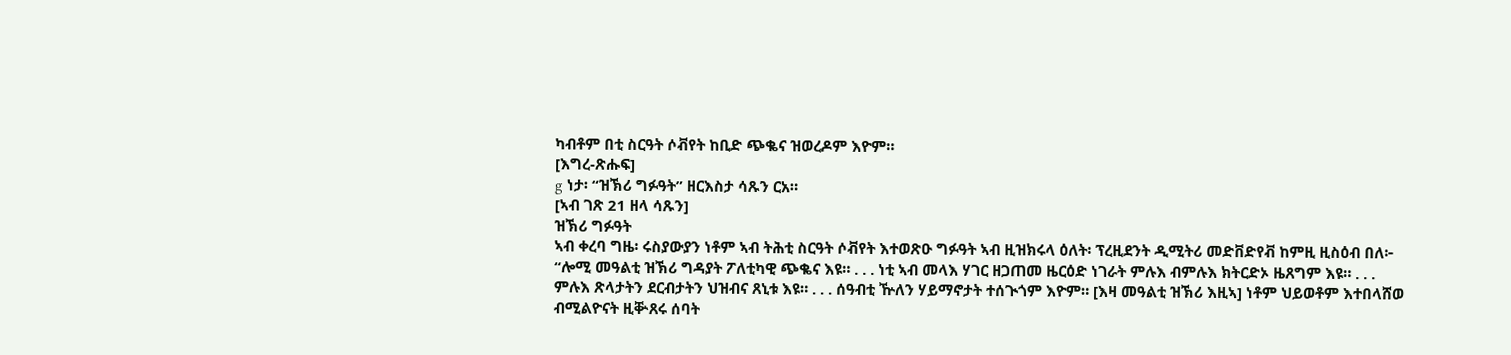ካብቶም በቲ ስርዓት ሶቭየት ከቢድ ጭቈና ዝወረዶም እዮም።
[እግረ-ጽሑፍ]
g ነታ፡ “ዝኽሪ ግፉዓት” ዘርእስታ ሳጹን ርአ።
[ኣብ ገጽ 21 ዘላ ሳጹን]
ዝኽሪ ግፉዓት
ኣብ ቀረባ ግዜ፡ ሩስያውያን ነቶም ኣብ ትሕቲ ስርዓት ሶቭየት እተወጽዑ ግፉዓት ኣብ ዚዝክሩላ ዕለት፡ ፕረዚደንት ዲሚትሪ መድቨድየቭ ከምዚ ዚስዕብ በለ፦
“ሎሚ መዓልቲ ዝኽሪ ግዳያት ፖለቲካዊ ጭቈና እዩ። . . . ነቲ ኣብ መላእ ሃገር ዘጋጠመ ዜርዕድ ነገራት ምሉእ ብምሉእ ክትርድኦ ዜጸግም እዩ። . . . ምሉእ ጽላታትን ደርብታትን ህዝብና ጸኒቱ እዩ። . . . ሰዓብቲ ዅለን ሃይማኖታት ተሰጒጎም እዮም። [እዛ መዓልቲ ዝኽሪ እዚኣ] ነቶም ህይወቶም እተበላሸወ ብሚልዮናት ዚቝጸሩ ሰባት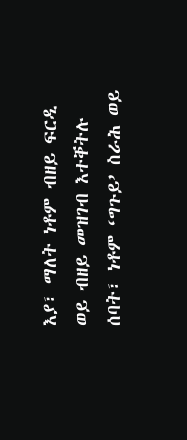እያ፣ ማለት ነቶም ብዘይ ፍርዲ ወይ ብዘይ መዝገብ እተቐትሉ ሰባት፣ ነቶም ‘ግጉይ’ ስራሕ ወይ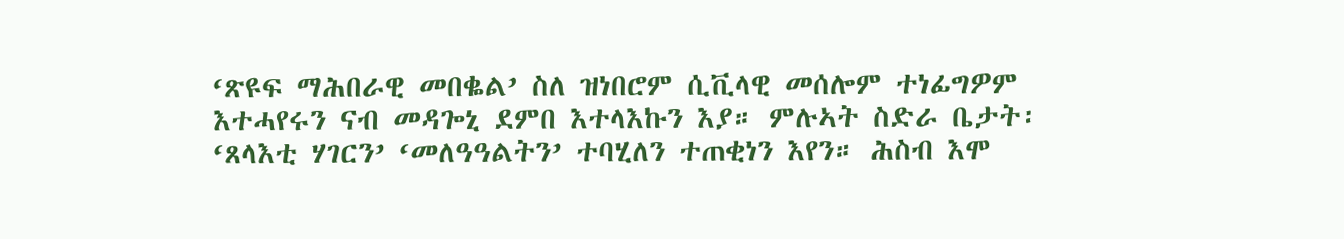‘ጽዩፍ ማሕበራዊ መበቈል’ ስለ ዝነበሮም ሲቪላዊ መሰሎም ተነፊግዎም እተሓየሩን ናብ መዳጐኒ ደምበ እተላእኩን እያ። ምሉኣት ስድራ ቤታት፡ ‘ጸላእቲ ሃገርን’ ‘መለዓዓልትን’ ተባሂለን ተጠቂነን እየን። ሕስብ እሞ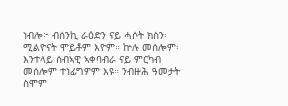ነብሎ፦ ብሰንኪ ራዕድን ናይ ሓሶት ክስን፡ ሚልዮናት ሞይቶም እዮም። ኵሉ መሰሎም፡ እንተላይ ሰብኣዊ ኣቀባብራ ናይ ምርካብ መሰሎም ተነፊግዎም እዩ። ንብዙሕ ዓመታት ስሞም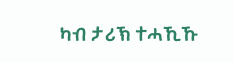ካብ ታሪኽ ተሓኺኹ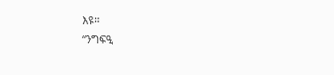እዩ።
“ንግፍዒ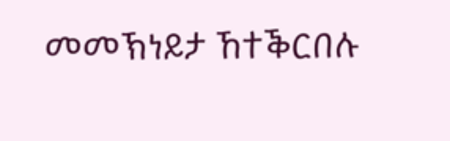መመኽነይታ ኸተቕርበሉ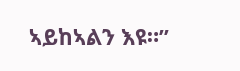ኣይከኣልን እዩ።”